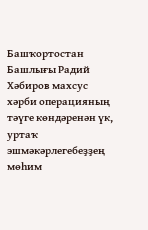Башҡортостан Башлығы Радий Хәбиров махсус хәрби операцияның тәүге көндәренән үк, уртаҡ эшмәкәрлегебеҙҙең мөһим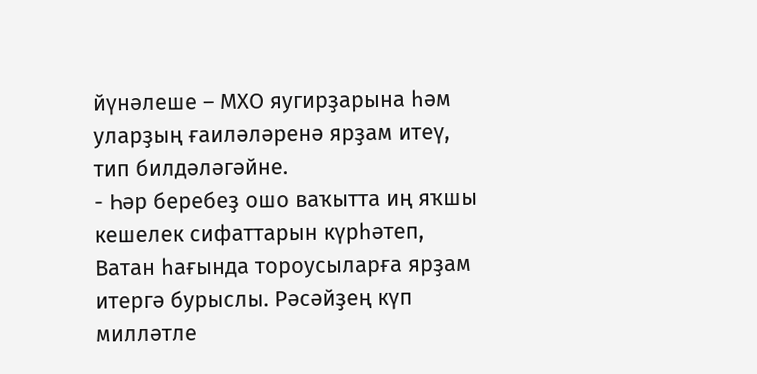йүнәлеше – МХО яугирҙарына һәм уларҙың ғаиләләренә ярҙам итеү, тип билдәләгәйне.
- Һәр беребеҙ ошо ваҡытта иң яҡшы кешелек сифаттарын күрһәтеп, Ватан һағында тороусыларға ярҙам итергә бурыслы. Рәсәйҙең күп милләтле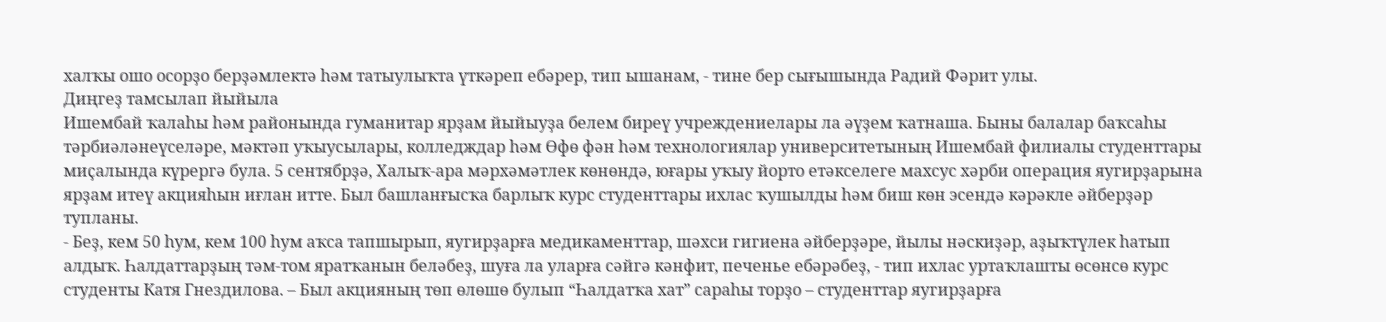халҡы ошо осорҙо берҙәмлектә һәм татыулыҡта үткәреп ебәрер, тип ышанам, - тине бер сығышында Радий Фәрит улы.
Диңгеҙ тамсылап йыйыла
Ишембай ҡалаһы һәм районында гуманитар ярҙам йыйыуҙа белем биреү учреждениелары ла әүҙем ҡатнаша. Быны балалар баҡсаһы тәрбиәләнеүселәре, мәктәп уҡыусылары, колледждар һәм Өфө фән һәм технологиялар университетының Ишембай филиалы студенттары миҫалында күрергә була. 5 сентябрҙә, Халыҡ-ара мәрхәмәтлек көнөндә, юғары уҡыу йорто етәкселеге махсус хәрби операция яугирҙарына ярҙам итеү акцияһын иғлан итте. Был башланғысҡа барлыҡ курс студенттары ихлас ҡушылды һәм биш көн эсендә кәрәкле әйберҙәр тупланы.
- Беҙ, кем 50 һум, кем 100 һум аҡса тапшырып, яугирҙарға медикаменттар, шәхси гигиена әйберҙәре, йылы нәскиҙәр, аҙыҡтүлек һатып алдыҡ. Һалдаттарҙың тәм-том яратҡанын беләбеҙ, шуға ла уларға сәйгә кәнфит, печенье ебәрәбеҙ, - тип ихлас уртаҡлашты өсөнсө курс студенты Катя Гнездилова. – Был акцияның төп өлөшө булып “Һалдатҡа хат” сараһы торҙо – студенттар яугирҙарға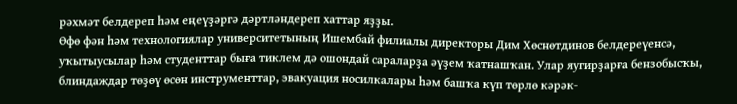рәхмәт белдереп һәм еңеүҙәргә дәртләндереп хаттар яҙҙы.
Өфө фән һәм технологиялар университетының Ишембай филиалы директоры Дим Хөснөтдинов белдереүенсә, уҡытыусылар һәм студенттар быға тиклем дә ошондай сараларҙа әүҙем ҡатнашҡан. Улар яугирҙарға бензобысҡы, блиндаждар төҙөү өсөн инструменттар, эвакуация носилкалары һәм башҡа күп төрлө кәрәк-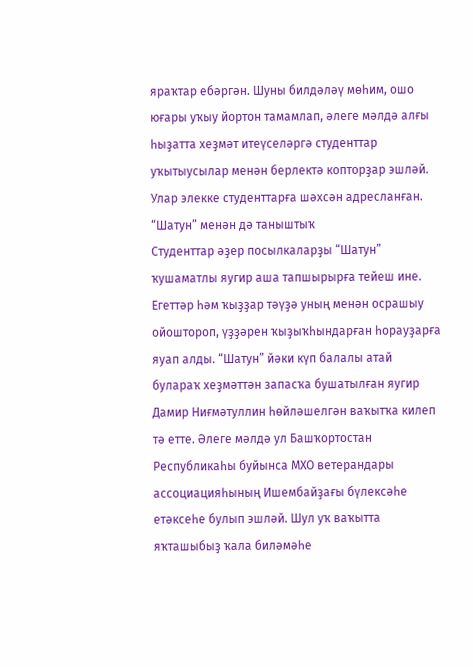яраҡтар ебәргән. Шуны билдәләү мөһим, ошо юғары уҡыу йортон тамамлап, әлеге мәлдә алғы һыҙатта хеҙмәт итеүселәргә студенттар уҡытыусылар менән берлектә копторҙар эшләй. Улар элекке студенттарға шәхсән адресланған.
“Шатун” менән дә таныштыҡ
Студенттар әҙер посылкаларҙы “Шатун” ҡушаматлы яугир аша тапшырырға тейеш ине. Егеттәр һәм ҡыҙҙар тәүҙә уның менән осрашыу ойоштороп, үҙҙәрен ҡыҙыҡһындарған һорауҙарға яуап алды. “Шатун” йәки күп балалы атай булараҡ хеҙмәттән запасҡа бушатылған яугир Дамир Ниғмәтуллин һөйләшелгән ваҡытҡа килеп тә етте. Әлеге мәлдә ул Башҡортостан Республикаһы буйынса МХО ветерандары ассоциацияһының Ишембайҙағы бүлексәһе етәксеһе булып эшләй. Шул уҡ ваҡытта яҡташыбыҙ ҡала биләмәһе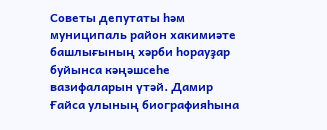Советы депутаты һәм муниципаль район хакимиәте башлығының хәрби һорауҙар буйынса кәңәшсеһе вазифаларын үтәй. Дамир Ғайса улының биографияһына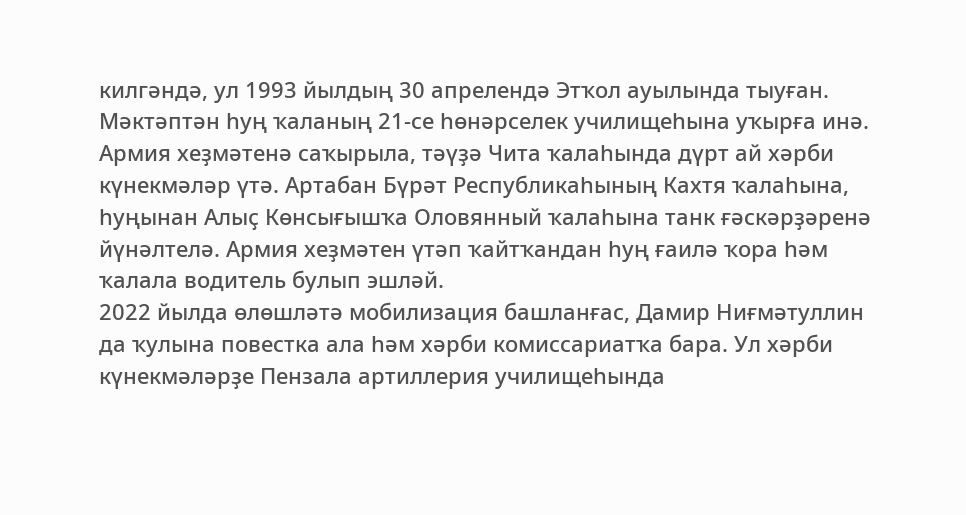килгәндә, ул 1993 йылдың 30 апрелендә Этҡол ауылында тыуған. Мәктәптән һуң ҡаланың 21-се һөнәрселек училищеһына уҡырға инә. Армия хеҙмәтенә саҡырыла, тәүҙә Чита ҡалаһында дүрт ай хәрби күнекмәләр үтә. Артабан Бүрәт Республикаһының Кахтя ҡалаһына, һуңынан Алыҫ Көнсығышҡа Оловянный ҡалаһына танк ғәскәрҙәренә йүнәлтелә. Армия хеҙмәтен үтәп ҡайтҡандан һуң ғаилә ҡора һәм ҡалала водитель булып эшләй.
2022 йылда өлөшләтә мобилизация башланғас, Дамир Ниғмәтуллин да ҡулына повестка ала һәм хәрби комиссариатҡа бара. Ул хәрби күнекмәләрҙе Пензала артиллерия училищеһында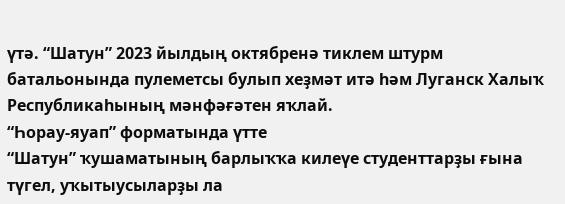үтә. “Шатун” 2023 йылдың октябренә тиклем штурм батальонында пулеметсы булып хеҙмәт итә һәм Луганск Халыҡ Республикаһының мәнфәғәтен яҡлай.
“Һорау-яуап” форматында үтте
“Шатун” ҡушаматының барлыҡҡа килеүе студенттарҙы ғына түгел, уҡытыусыларҙы ла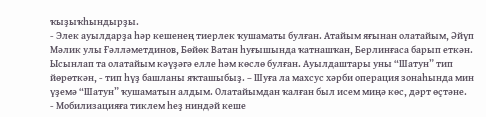ҡыҙыҡһындырҙы.
- Элек ауылдарҙа һәр кешенең тиерлек ҡушаматы булған. Атайым яғынан олатайым, Әйүп Мәлик улы Ғәлләметдинов, Бөйөк Ватан һуғышында ҡатнашҡан, Берлинғаса барып еткән. Ысынлап та олатайым кәүҙәгә елле һәм көслө булған. Ауылдаштары уны “Шатун” тип йөрөткән, - тип һүҙ башланы яҡташыбыҙ. – Шуға ла махсус хәрби операция зонаһында мин үҙемә “Шатун” ҡушаматын алдым. Олатайымдан ҡалған был исем миңә көс, дәрт өҫтәне.
- Мобилизацияға тиклем һеҙ ниндәй кеше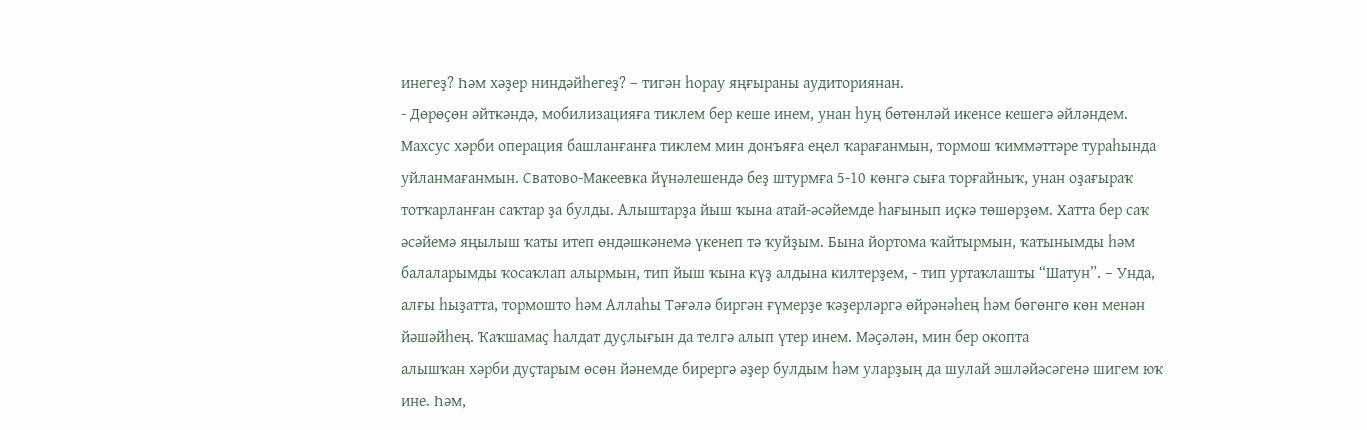инегеҙ? Һәм хәҙер ниндәйһегеҙ? – тигән һорау яңғыраны аудиториянан.
- Дөрөҫөн әйткәндә, мобилизацияға тиклем бер кеше инем, унан һуң бөтөнләй икенсе кешегә әйләндем. Махсус хәрби операция башланғанға тиклем мин донъяға еңел ҡарағанмын, тормош ҡиммәттәре тураһында уйланмағанмын. Сватово-Макеевка йүнәлешендә беҙ штурмға 5-10 көнгә сыға торғайныҡ, унан оҙағыраҡ тотҡарланған саҡтар ҙа булды. Алыштарҙа йыш ҡына атай-әсәйемде һағынып иҫкә төшөрҙөм. Хатта бер саҡ әсәйемә яңылыш ҡаты итеп өндәшкәнемә үкенеп тә ҡуйҙым. Бына йортома ҡайтырмын, ҡатынымды һәм балаларымды ҡосаҡлап алырмын, тип йыш ҡына күҙ алдына килтерҙем, - тип уртаҡлашты “Шатун”. – Унда, алғы һыҙатта, тормошто һәм Аллаһы Тәғәлә биргән ғүмерҙе ҡәҙерләргә өйрәнәһең һәм бөгөнгө көн менән йәшәйһең. Ҡаҡшамаҫ һалдат дуҫлығын да телгә алып үтер инем. Мәҫәлән, мин бер окопта
алышҡан хәрби дуҫтарым өсөн йәнемде бирергә әҙер булдым һәм уларҙың да шулай эшләйәсәгенә шигем юҡ ине. Һәм,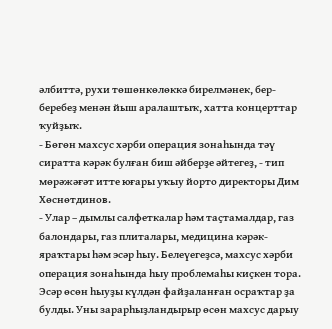әлбиттә, рухи төшөнкөлөккә бирелмәнек, бер-беребеҙ менән йыш аралаштыҡ, хатта концерттар ҡуйҙыҡ.
- Бөгөн махсус хәрби операция зонаһында тәү сиратта кәрәк булған биш әйберҙе әйтегеҙ, - тип мөрәжәғәт итте юғары уҡыу йорто директоры Дим Хөснөтдинов.
- Улар – дымлы салфеткалар һәм таҫтамалдар, газ балондары, газ плиталары, медицина кәрәк-яраҡтары һәм эсәр һыу. Белеүегеҙсә, махсус хәрби операция зонаһында һыу проблемаһы киҫкен тора. Эсәр өсөн һыуҙы күлдән файҙаланған осраҡтар ҙа булды. Уны зарарһыҙландырыр өсөн махсус дарыу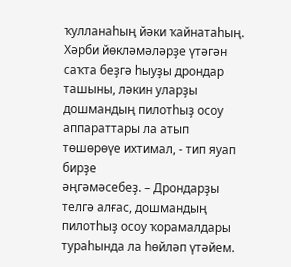ҡулланаһың йәки ҡайнатаһың.
Хәрби йөкләмәләрҙе үтәгән саҡта беҙгә һыуҙы дрондар ташыны, ләкин уларҙы дошмандың пилотһыҙ осоу аппараттары ла атып төшөрөүе ихтимал, - тип яуап бирҙе
әңгәмәсебеҙ. – Дрондарҙы телгә алғас, дошмандың пилотһыҙ осоу ҡорамалдары тураһында ла һөйләп үтәйем.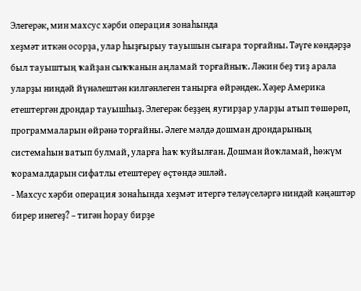Элегерәк, мин махсус хәрби операция зонаһында
хеҙмәт иткән осорҙа, улар һыҙғырыу тауышын сығара торғайны. Тәүге көндәрҙә был тауыштың ҡайҙан сыҡҡанын аңламай торғайныҡ. Ләкин беҙ тиҙ арала уларҙы ниндәй йүнәлештән килгәнлеген танырға өйрәндек. Хәҙер Америка етештергән дрондар тауышһыҙ. Элегерәк беҙҙең яугирҙар уларҙы атып төшөрөп, программаларын өйрәнә торғайны. Әлеге мәлдә дошман дрондарының системаһын ватып булмай, уларға һаҡ ҡуйылған. Дошман йоҡламай, һөжүм ҡорамалдарын сифатлы етештереү өҫтөндә эшләй.
- Махсус хәрби операция зонаһында хеҙмәт итергә теләүселәргә ниндәй кәңәштәр бирер инегеҙ? – тигән һорау бирҙе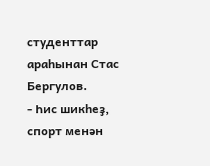студенттар араһынан Стас Бергулов.
- Һис шикһеҙ, спорт менән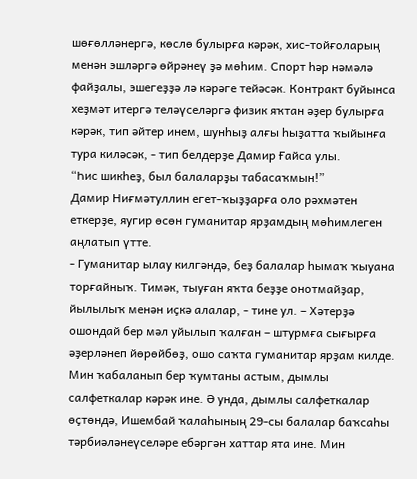шөғөлләнергә, көслө булырға кәрәк, хис-тойғоларың менән эшләргә өйрәнеү ҙә мөһим. Спорт һәр нәмәлә файҙалы, эшегеҙҙә лә кәрәге тейәсәк. Контракт буйынса хеҙмәт итергә теләүселәргә физик яҡтан әҙер булырға кәрәк, тип әйтер инем, шунһыҙ алғы һыҙатта ҡыйынға тура киләсәк, - тип белдерҙе Дамир Ғайса улы.
“Һис шикһеҙ, был балаларҙы табасаҡмын!”
Дамир Ниғмәтуллин егет-ҡыҙҙарға оло рәхмәтен еткерҙе, яугир өсөн гуманитар ярҙамдың мөһимлеген аңлатып үтте.
- Гуманитар ылау килгәндә, беҙ балалар һымаҡ ҡыуана торғайныҡ. Тимәк, тыуған яҡта беҙҙе онотмайҙар, йылылыҡ менән иҫкә алалар, - тине ул. – Хәтерҙә ошондай бер мәл уйылып ҡалған – штурмға сығырға әҙерләнеп йөрөйбөҙ, ошо саҡта гуманитар ярҙам килде. Мин ҡабаланып бер ҡумтаны астым, дымлы салфеткалар кәрәк ине. Ә унда, дымлы салфеткалар өҫтөндә, Ишембай ҡалаһының 29-сы балалар баҡсаһы тәрбиәләнеүселәре ебәргән хаттар ята ине. Мин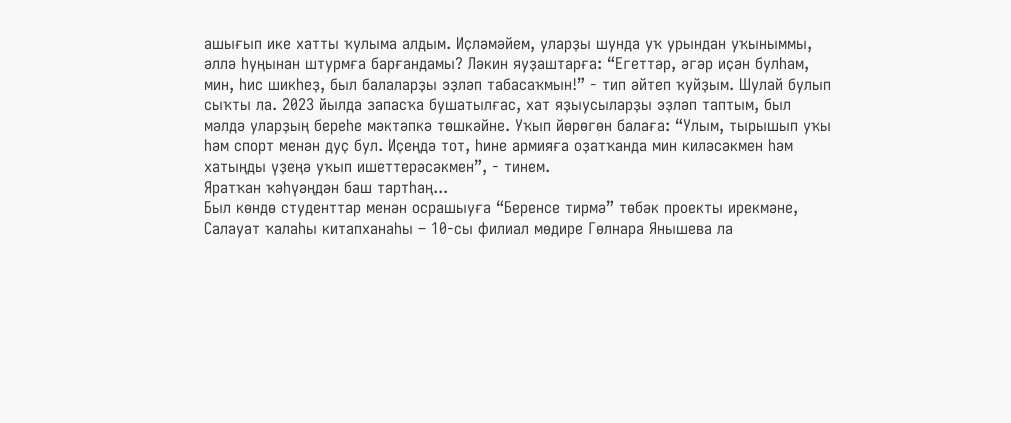ашығып ике хатты ҡулыма алдым. Иҫләмәйем, уларҙы шунда уҡ урындан уҡыныммы, әллә һуңынан штурмға барғандамы? Ләкин яуҙаштарға: “Егеттәр, әгәр иҫән булһам, мин, һис шикһеҙ, был балаларҙы эҙләп табасаҡмын!” - тип әйтеп ҡуйҙым. Шулай булып сыҡты ла. 2023 йылда запасҡа бушатылғас, хат яҙыусыларҙы эҙләп таптым, был мәлдә уларҙың береһе мәктәпкә төшкәйне. Уҡып йөрөгөн балаға: “Улым, тырышып уҡы һәм спорт менән дуҫ бул. Иҫеңдә тот, һине армияға оҙатҡанда мин киләсәкмен һәм хатыңды үҙеңә уҡып ишеттерәсәкмен”, - тинем.
Яратҡан ҡәһүәңдән баш тартһаң...
Был көндө студенттар менән осрашыуға “Беренсе тирмә” төбәк проекты ирекмәне, Салауат ҡалаһы китапханаһы – 10-сы филиал мөдире Гөлнара Янышева ла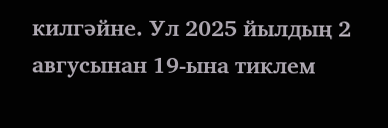килгәйне. Ул 2025 йылдың 2 авгусынан 19-ына тиклем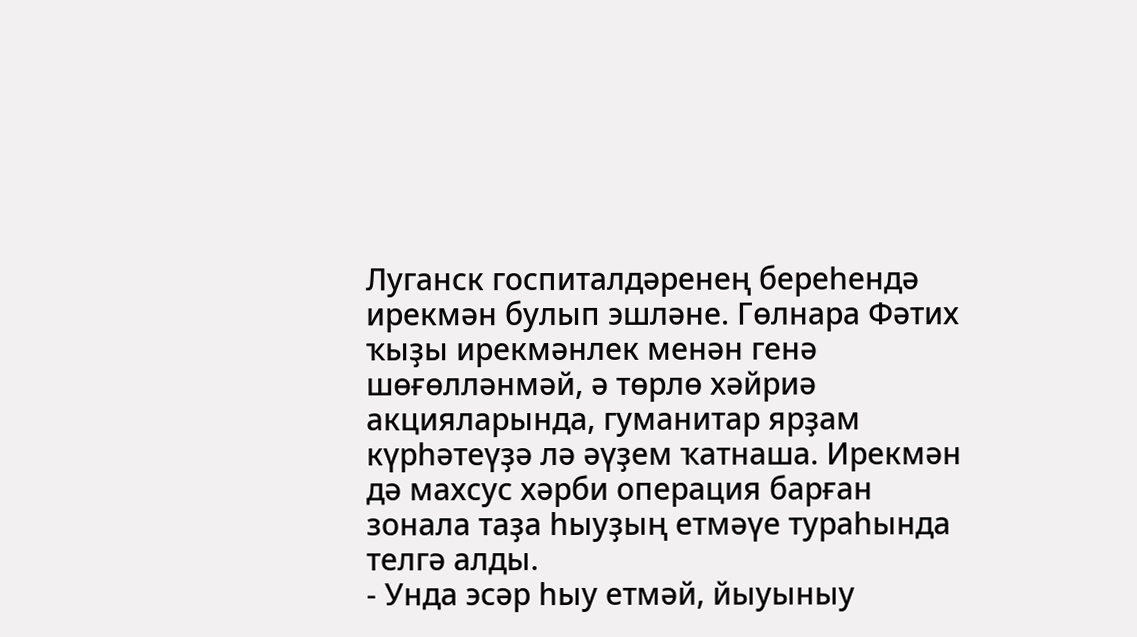Луганск госпиталдәренең береһендә ирекмән булып эшләне. Гөлнара Фәтих ҡыҙы ирекмәнлек менән генә шөғөлләнмәй, ә төрлө хәйриә акцияларында, гуманитар ярҙам күрһәтеүҙә лә әүҙем ҡатнаша. Ирекмән дә махсус хәрби операция барған зонала таҙа һыуҙың етмәүе тураһында телгә алды.
- Унда эсәр һыу етмәй, йыуыныу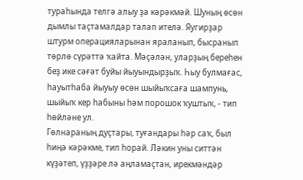тураһында телгә алыу ҙа кәрәкмәй. Шуның өсөн дымлы таҫтамалдар талап ителә. Яугирҙар штурм операцияларынан яраланып, бысранып төрлө сүрәттә ҡайта. Мәҫәлән, уларҙың береһен беҙ ике сәғәт буйы йыуындырҙыҡ. Һыу булмағас, һауытһаба йыуыу өсөн шыйыҡсаға шампунь, шыйыҡ кер һабыны һәм порошок ҡуштыҡ, - тип һөйләне ул.
Гөлнараның дуҫтары, туғандары һәр саҡ, был һиңә кәрәкме, тип һорай. Ләкин уны ситтән күҙәтеп, үҙҙәре лә аңламаҫтан, ирекмәндәр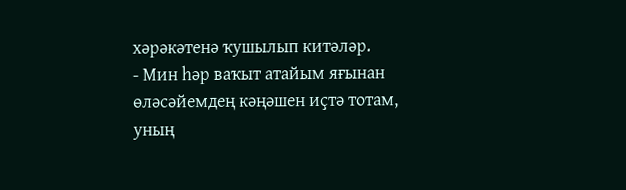хәрәкәтенә ҡушылып китәләр.
- Мин һәр ваҡыт атайым яғынан өләсәйемдең кәңәшен иҫтә тотам, уның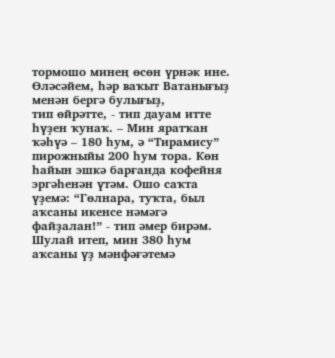тормошо минең өсөн үрнәк ине. Өләсәйем, һәр ваҡыт Ватанығыҙ менән бергә булығыҙ,
тип өйрәтте, - тип дауам итте һүҙен ҡунаҡ. – Мин яратҡан ҡәһүә – 180 һум, ә “Тирамису” пирожныйы 200 һум тора. Көн һайын эшкә барғанда кофейня эргәһенән үтәм. Ошо саҡта үҙемә: “Гөлнара, туҡта, был аҡсаны икенсе нәмәгә файҙалан!” - тип әмер бирәм. Шулай итеп, мин 380 һум аҡсаны үҙ мәнфәғәтемә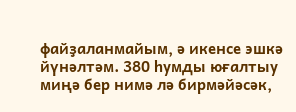файҙаланмайым, ә икенсе эшкә йүнәлтәм. 380 һумды юғалтыу миңә бер нимә лә бирмәйәсәк,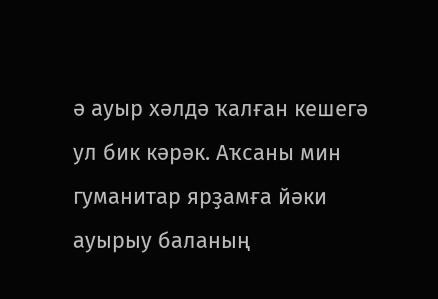ә ауыр хәлдә ҡалған кешегә ул бик кәрәк. Аҡсаны мин гуманитар ярҙамға йәки ауырыу баланың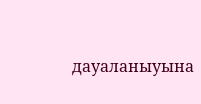дауаланыуына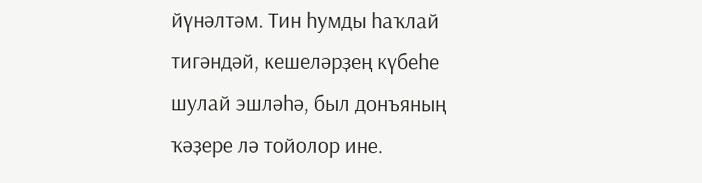йүнәлтәм. Тин һумды һаҡлай тигәндәй, кешеләрҙең күбеһе шулай эшләһә, был донъяның ҡәҙере лә тойолор ине.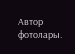Автор фотолары.